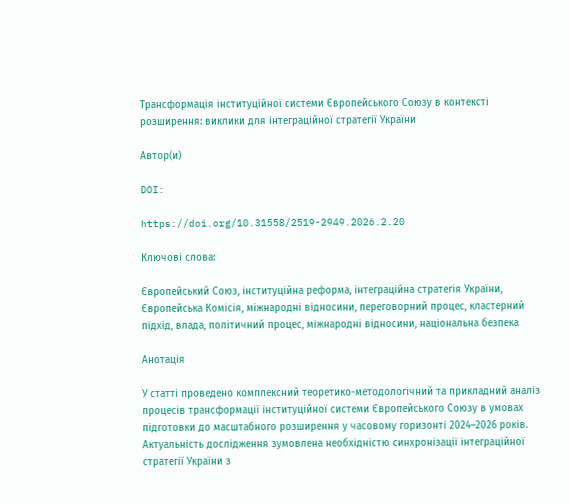Трансформація інституційної системи Європейського Союзу в контексті розширення: виклики для інтеграційної стратегії України

Автор(и)

DOI:

https://doi.org/10.31558/2519-2949.2026.2.20

Ключові слова:

Європейський Союз, інституційна реформа, інтеграційна стратегія України, Європейська Комісія, міжнародні відносини, переговорний процес, кластерний підхід, влада, політичний процес, міжнародні відносини, національна безпека

Анотація

У статті проведено комплексний теоретико-методологічний та прикладний аналіз процесів трансформації інституційної системи Європейського Союзу в умовах підготовки до масштабного розширення у часовому горизонті 2024–2026 років. Актуальність дослідження зумовлена необхідністю синхронізації інтеграційної стратегії України з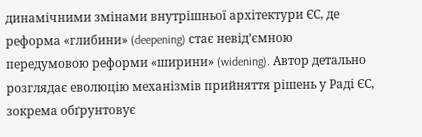динамічними змінами внутрішньої архітектури ЄС, де реформа «глибини» (deepening) стає невід’ємною передумовою реформи «ширини» (widening). Автор детально розглядає еволюцію механізмів прийняття рішень у Раді ЄС, зокрема обґрунтовує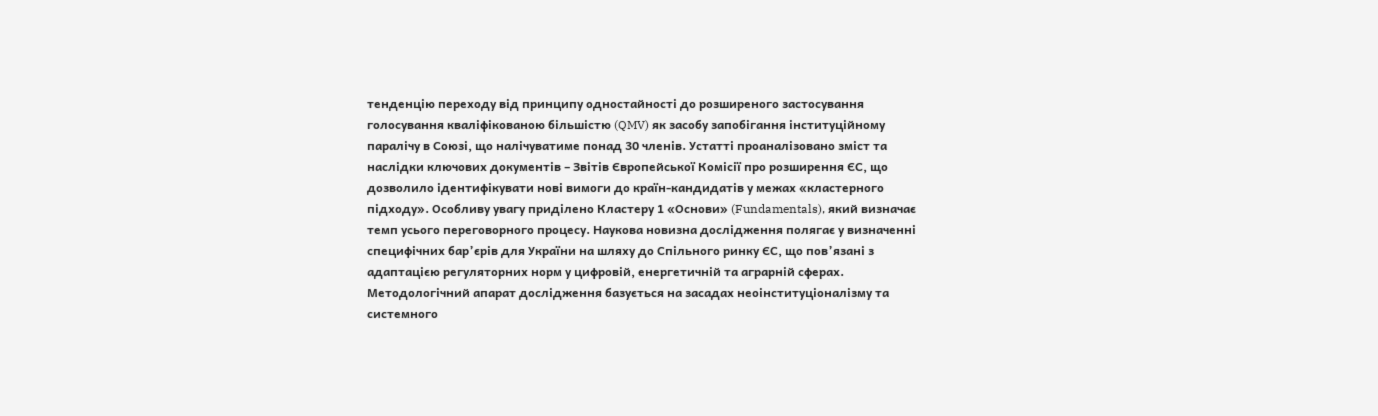тенденцію переходу від принципу одностайності до розширеного застосування голосування кваліфікованою більшістю (QMV) як засобу запобігання інституційному паралічу в Союзі, що налічуватиме понад 30 членів. Устатті проаналізовано зміст та наслідки ключових документів – Звітів Європейської Комісії про розширення ЄС, що дозволило ідентифікувати нові вимоги до країн-кандидатів у межах «кластерного підходу». Особливу увагу приділено Кластеру 1 «Основи» (Fundamentals), який визначає темп усього переговорного процесу. Наукова новизна дослідження полягає у визначенні специфічних бар’єрів для України на шляху до Спільного ринку ЄС, що пов’язані з адаптацією регуляторних норм у цифровій, енергетичній та аграрній сферах. Методологічний апарат дослідження базується на засадах неоінституціоналізму та системного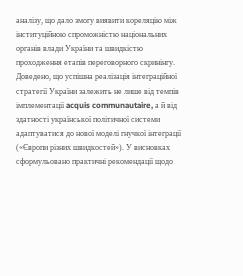аналізу, що дало змогу виявити кореляцію між інституційною спроможністю національних органів влади України та швидкістю проходження етапів переговорного скринінгу. Доведено, що успішна реалізація інтеграційної стратегії України залежить не лише від темпів імплементації acquis communautaire, а й від здатності української політичної системи адаптуватися до нової моделі гнучкої інтеграції («Європи різних швидкостей»). У висновках сформульовано практичні рекомендації щодо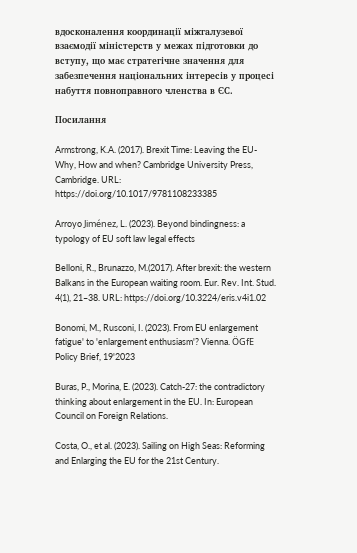вдосконалення координації міжгалузевої взаємодії міністерств у межах підготовки до вступу, що має стратегічне значення для забезпечення національних інтересів у процесі набуття повноправного членства в ЄС.

Посилання

Armstrong, K.A. (2017). Brexit Time: Leaving the EU- Why, How and when? Cambridge University Press, Cambridge. URL: https://doi.org/10.1017/9781108233385

Arroyo Jiménez, L. (2023). Beyond bindingness: a typology of EU soft law legal effects

Belloni, R., Brunazzo, M.(2017). After brexit: the western Balkans in the European waiting room. Eur. Rev. Int. Stud. 4(1), 21–38. URL: https://doi.org/10.3224/eris.v4i1.02

Bonomi, M., Rusconi, I. (2023). From EU enlargement fatigue' to 'enlargement enthusiasm'? Vienna. ÖGfE Policy Brief, 19'2023

Buras, P., Morina, E. (2023). Catch-27: the contradictory thinking about enlargement in the EU. In: European Council on Foreign Relations.

Costa, O., et al. (2023). Sailing on High Seas: Reforming and Enlarging the EU for the 21st Century.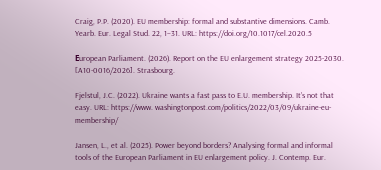Craig, P.P. (2020). EU membership: formal and substantive dimensions. Camb. Yearb. Eur. Legal Stud. 22, 1–31. URL: https://doi.org/10.1017/cel.2020.5

Еuropean Parliament. (2026). Report on the EU enlargement strategy 2025-2030. [A10-0016/2026]. Strasbourg.

Fjelstul, J.C. (2022). Ukraine wants a fast pass to E.U. membership. It’s not that easy. URL: https://www. washingtonpost.com/politics/2022/03/09/ukraine-eu-membership/

Jansen, L., et al. (2025). Power beyond borders? Analysing formal and informal tools of the European Parliament in EU enlargement policy. J. Contemp. Eur.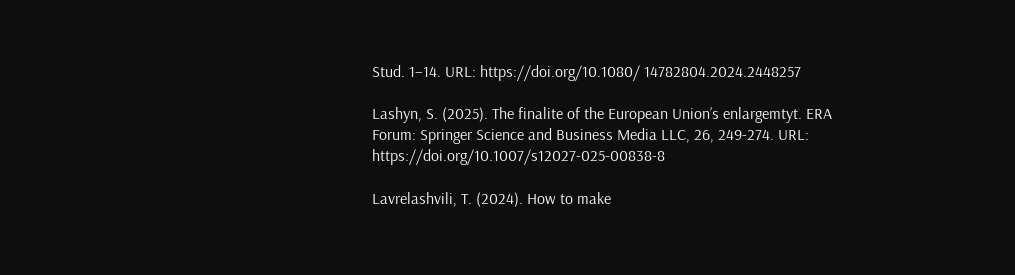Stud. 1–14. URL: https://doi.org/10.1080/ 14782804.2024.2448257

Lashyn, S. (2025). The finalite of the European Union’s enlargemtyt. ERA Forum: Springer Science and Business Media LLC, 26, 249-274. URL: https://doi.org/10.1007/s12027-025-00838-8

Lavrelashvili, T. (2024). How to make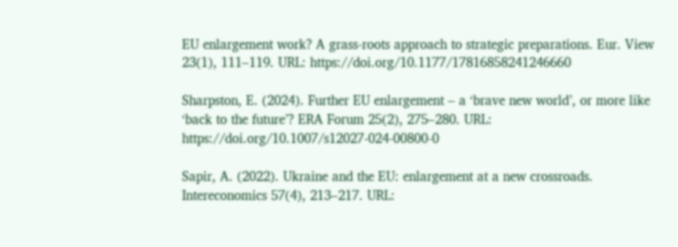EU enlargement work? A grass-roots approach to strategic preparations. Eur. View 23(1), 111–119. URL: https://doi.org/10.1177/17816858241246660

Sharpston, E. (2024). Further EU enlargement – a ‘brave new world’, or more like ‘back to the future’? ERA Forum 25(2), 275–280. URL: https://doi.org/10.1007/s12027-024-00800-0

Sapir, A. (2022). Ukraine and the EU: enlargement at a new crossroads. Intereconomics 57(4), 213–217. URL: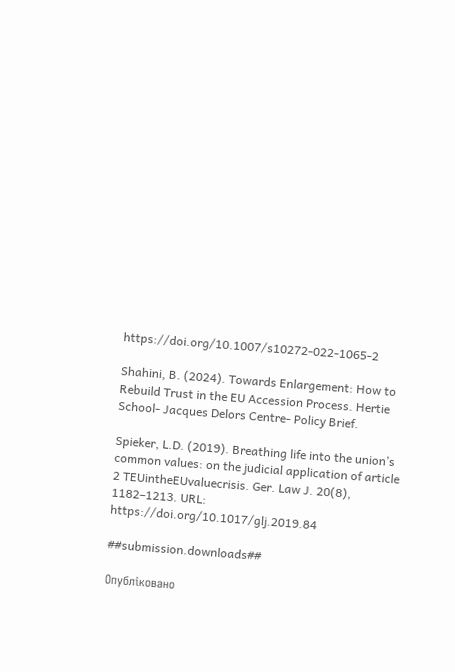https://doi.org/10.1007/s10272-022-1065-2

Shahini, B. (2024). Towards Enlargement: How to Rebuild Trust in the EU Accession Process. Hertie School- Jacques Delors Centre- Policy Brief.

Spieker, L.D. (2019). Breathing life into the union’s common values: on the judicial application of article 2 TEUintheEUvaluecrisis. Ger. Law J. 20(8), 1182–1213. URL: https://doi.org/10.1017/glj.2019.84

##submission.downloads##

Опубліковано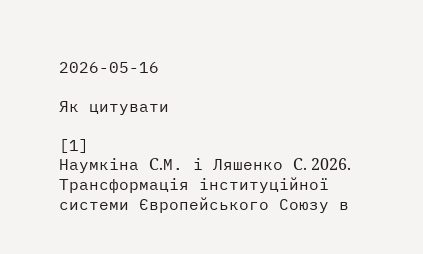2026-05-16

Як цитувати

[1]
Наумкіна C.М. і Ляшенко C. 2026. Трансформація інституційної системи Європейського Союзу в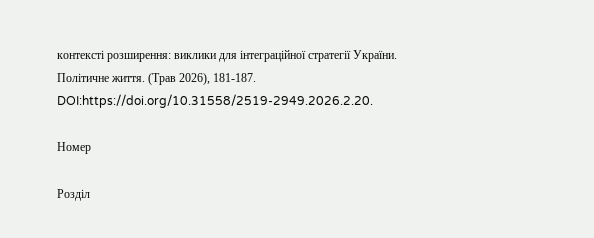контексті розширення: виклики для інтеграційної стратегії України. Політичне життя. (Трав 2026), 181-187. DOI:https://doi.org/10.31558/2519-2949.2026.2.20.

Номер

Розділ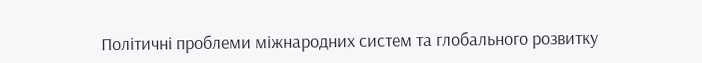Політичні проблеми міжнародних систем та глобального розвитку